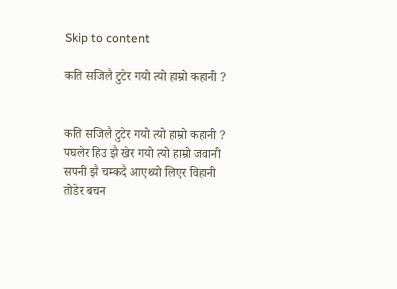Skip to content

कति सजिलै टुटेर गयो त्यो हाम्रो कहानी ?


कति सजिलै टुटेर गयो त्यो हाम्रो कहानी ?
पघलेर हिउ झै खेर गयो त्यो हाम्रो जवानी
सपनी झै चम्कदै आएथ्यो लिएर विहानी
तोडेर बचन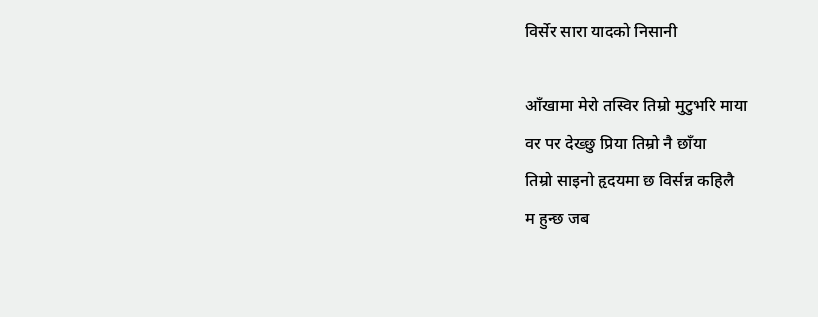विर्सेर सारा यादको निसानी

आँखामा मेरो तस्विर तिम्रो मुटुभरि माया
वर पर देख्छु प्रिया तिम्रो नै छाँया
तिम्रो साइनो हृदयमा छ विर्सन्न कहिलै
म हुन्छ जब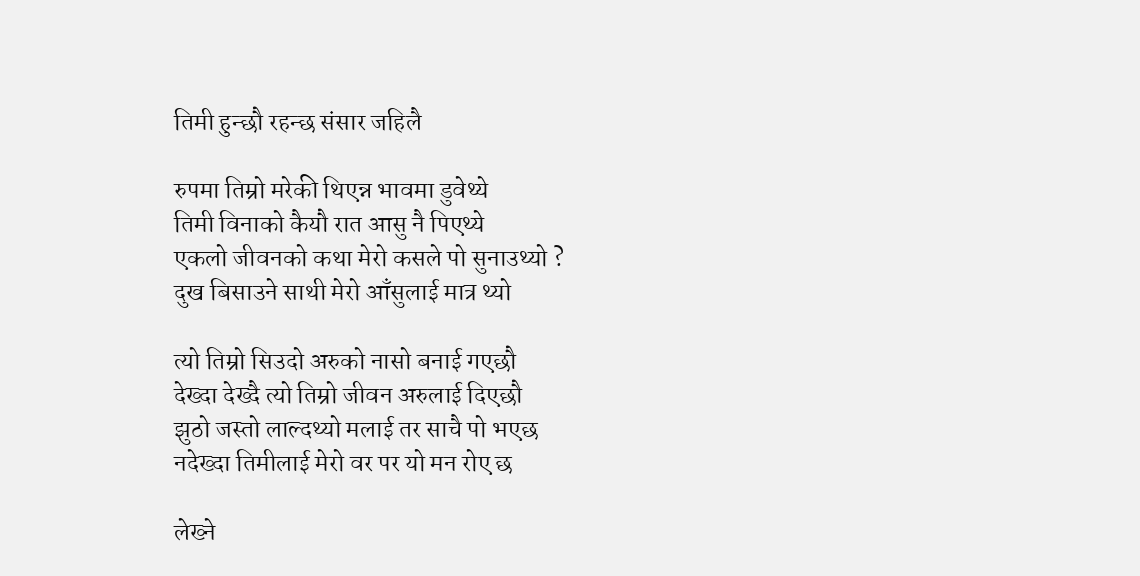तिमी हुन्छौ रहन्छ संसार जहिलै

रुपमा तिम्रो मरेकी थिएन्न भावमा डुवेथ्ये
तिमी विनाको कैयौ रात आसु नै पिएथ्ये
एकलो जीवनको कथा मेरो कसले पो सुनाउथ्यो ?
दुख बिसाउने साथी मेरो आँसुलाई मात्र थ्यो

त्यो तिम्रो सिउदो अरुको नासो बनाई गएछौ
देख्दा देख्दै त्यो तिम्रो जीवन अरुलाई दिएछौ
झुठो जस्तो लाल्दथ्यो मलाई तर साचै पो भएछ
नदेख्दा तिमीलाई मेरो वर पर यो मन रोए छ

लेख्ने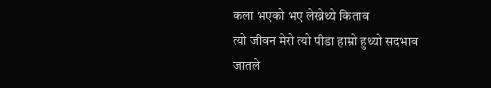कला भएको भए लेख्नेथ्ये किताव
त्यो जीवन मेरो त्यो पीडा हाम्रो हुथ्यो सदभाव
जातले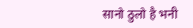सानो ठुलो है भनी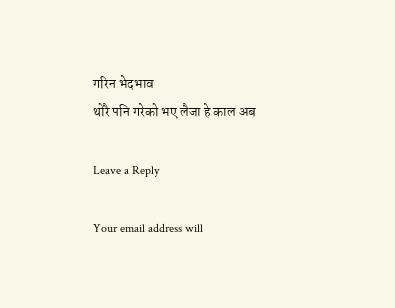गरिन भेदभाव
थोरै पनि गरेको भए लैजा हे काल अब

Leave a Reply

Your email address will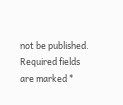not be published. Required fields are marked *